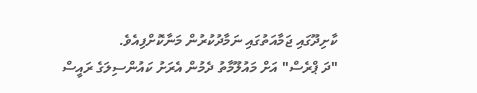ކާށިދޫގައި ޖަމާއަތުގައި ނަމާދުކުރުން މަނާކޮށްފިއެވެ.
"ދަ ޕްރެސް" އަށް މައުލޫމާތު ދެމުން އެރަށު ކައުންސިލަގެ ރައީސް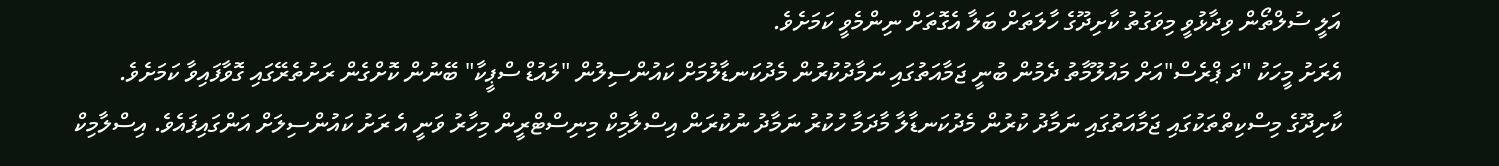އަލީ ސުލްތޯން ވިދާޅުވީ މިވަގުތު ކާށިދޫގެ ހާލަތަށް ބަލާ އެގޮތަށް ނިންމެވީ ކަމަށެވެ.
އެރަށު މީހަކު "ދަ ޕްރެސް"އަށް މައުލޫމާތު ދެމުން ބުނީ ޖަމާއަތުގައި ނަމާދުކުރުން މެދުކަނޑާލުމަށް ކައުންސިލުން "ލައުޑް ސްޕީކާ" ބޭނުން ކޮށްގެން ރަށުތެރޭގައި ގޮވާފައިވާ ކަމަށެވެ.
ކާށިދޫގެ މިސްކިތްތަކުގައި ޖަމާއަތުގައި ނަމާދު ކުރުން މެދުކަނޑާލާ މާދަމާ ހުކުރު ނަމާދު ނުކުރަން އިސްލާމިކް މިނިސްޓްރީން މިހާރު ވަނީ އެ ރަށު ކައުންސިލަށް އަންގައިފައެވެ. އިސްލާމިކް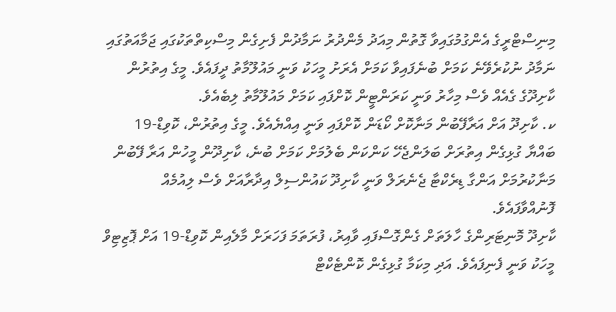މިނިސްޓްރީގެ އެންގުމުގައިވާ ގޮތުން މިއަދު މެންދުރު ނަމާދުން ފެށިގެން މިސްކިތްތަކުގައި ޖަމާއަތުގައި ނަމާދު ނުކުރެވޭނެ ކަމަށް ބުނެފައިވާ ކަމަށް އެރަށު މީހަކު ވަނީ މައުލޫމާތު ދީފައެވެ. މީގެ އިތުރުން ކާށިދޫގެ ގެއެއް ވެސް މިހާރު ވަނީ ކަރަންޓީން ކޮށްފައި ކަމަށް މައުލޫމާތު ލިބެއެވެ.
ކ. ކާށިދޫ އަށް އަރާފޭބުން މަނާކޮށް ކޯޑަން ކޮށްފައި ވަނީ އިއްޔެއެވެ. މީގެ އިތުރުން، ކޮވިޑް-19 ބައްޔާ ގުޅިގެން އިތުރަށް ބަލަންޖެހޭ ކަންކަން ބެލުމަށް ކަމަށް ބުނެ، ކާށިދޫން މީހުން އަރާ ފޭބުން މަނާކުރުމަށް އަންގާ ޑިރެކްޓާ ޖެނެރަލް ވަނީ ކާށިދޫ ކައުންސިލް އިދާރާއަށް ވެސް ލިއުމެއް ފޮނުއްވާފައެވެ.
ކާށިދޫ މޮނިޓަރިންގެ ހާލަތަށް ގެންގޮސްފައި ވާއިރު، ފުރަތަމަ ފަހަރަށް މާލެއިން ކޮވިޑް-19 އަށް ޕޮޒިޓިވް މީހަކު ވަނީ ފެނިފައެވެ. އަދި މިކަމާ ގުޅިގެން ކޮންޓެކްޓް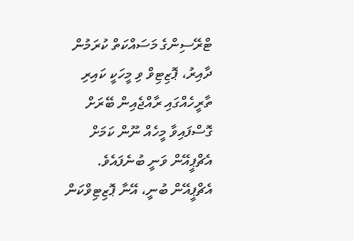ޓްރޭސިންގެ މަސައްކަތް ކުރަމުން ދާއިރު، ޕޮޒިޓިވް ވި މީހަކީ ކައިރި ތާރީހެއްގައި ރާއްޖެއިން ބޭރަށް ގޮސްފައިވާ މީހެއް ނޫން ކަމަށް އެޗްޕީއޭން ވަނީ ބުނެފައެވެ.
އެޗްޕީއޭން ބުނީ، އޭނާ ޕޮޒިޓިވްކަން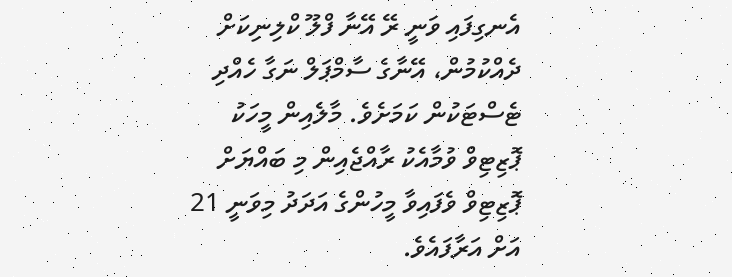އެނގިފައި ވަނީ ރޭ އޭނާ ފްލޫ ކްލިނިކަށް ދެއްކުމުން، އޭނާގެ ސާމްޕަލް ނަގާ ހެއްދި ޓެސްޓަކުން ކަމަށެވެ. މާލެއިން މީހަކު ޕޮޒިޓިވް ވުމާއެކު ރާއްޖެއިން މި ބައްޔަށް ޕޮޒިޓިވް ވެފައިވާ މީހުންގެ އަދަދު މިވަނީ 21 އަށް އަރާފައެވެ.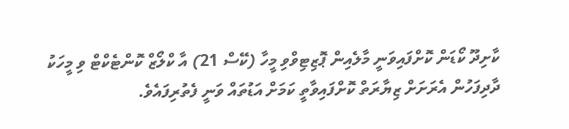ކާށިދޫ ކޯޑަން ކޮށްފައިވަނީ މާލެއިން ޕޮޒިޓިވްވި މީހާ (ކޭސް 21) އާ ކްލޯޒް ކޮންޓެކްޓް ވި މީހަކު ދާދިފަހުން އެރަށަށް ޒިޔާރަތް ކޮށްފައިވާތީ ކަމަށް އަޑުތައް ވަނީ ފެތުރިފައެވެ.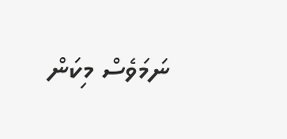ނަމަވެސް މިކަން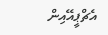އެޗްޕީއޭއިން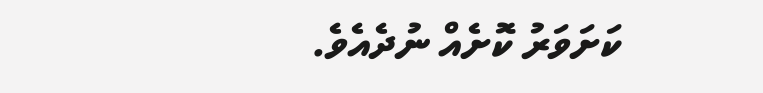ކަށަވަރު ކޮށެއް ނުދެއެވެ.